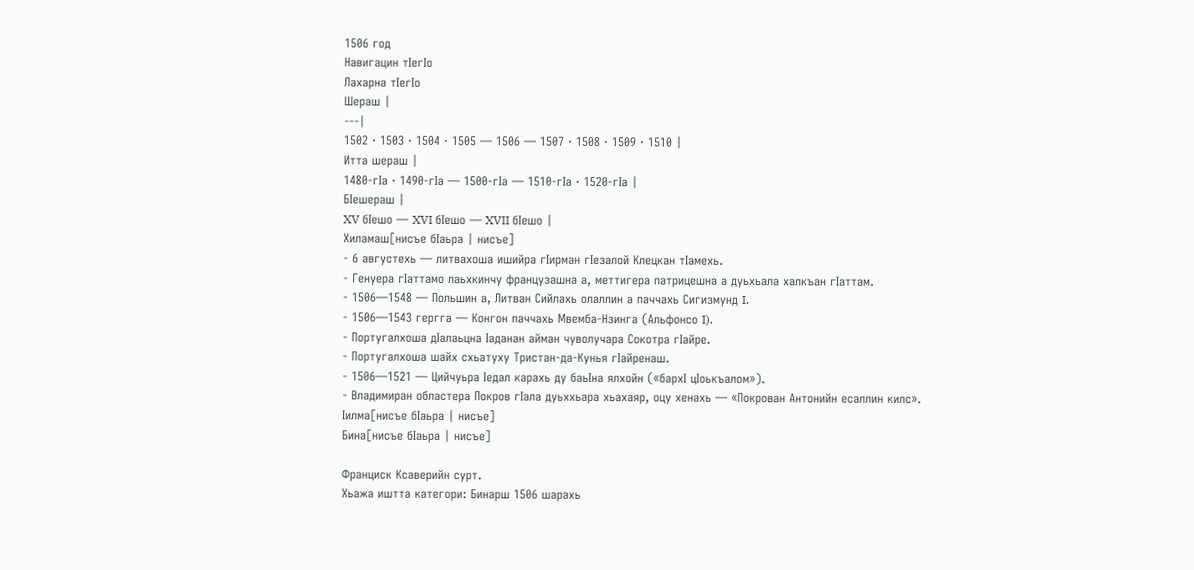1506 год
Навигацин тӀегӀо
Лахарна тӀегӀо
Шераш |
---|
1502 · 1503 · 1504 · 1505 — 1506 — 1507 · 1508 · 1509 · 1510 |
Итта шераш |
1480‑гӀа · 1490‑гӀа — 1500‑гӀа — 1510‑гӀа · 1520‑гӀа |
БӀешераш |
XV бӀешо — XVI бӀешо — XVII бӀешо |
Хиламаш[нисъе бӀаьра | нисъе]
- 6 августехь — литвахоша ишийра гӀирман гӀезалой Клецкан тӀамехь.
- Генуера гӀаттамо лаьхкинчу французашна а, меттигера патрицешна а дуьхьала халкъан гӀаттам.
- 1506—1548 — Польшин а, Литван Сийлахь олаллин а паччахь Сигизмунд I.
- 1506—1543 гергга — Конгон паччахь Мвемба-Нзинга (Альфонсо I).
- Португалхоша дӀалаьцна Ӏаданан айман чуволучара Сокотра гӀайре.
- Португалхоша шайх схьатуху Тристан-да-Кунья гӀайренаш.
- 1506—1521 — Цийчуьра Ӏедал карахь ду баьӀна ялхойн («бархӀ цӀоькъалом»).
- Владимиран областера Покров гӀала дуьххьара хьахаяр, оцу хенахь — «Покрован Антонийн есаллин килс».
Ӏилма[нисъе бӀаьра | нисъе]
Бина[нисъе бӀаьра | нисъе]

Франциск Ксаверийн сурт.
Хьажа иштта категори: Бинарш 1506 шарахь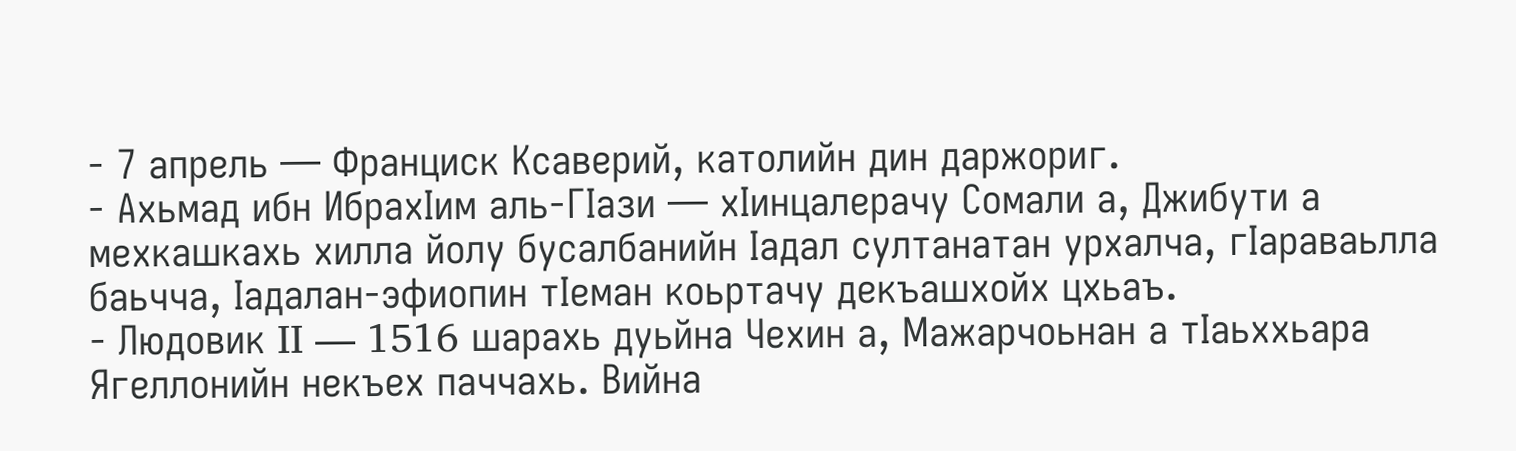- 7 апрель — Франциск Ксаверий, католийн дин даржориг.
- Ахьмад ибн ИбрахӀим аль-ГӀази — хӀинцалерачу Сомали а, Джибути а мехкашкахь хилла йолу бусалбанийн Ӏадал султанатан урхалча, гӀараваьлла баьчча, Ӏадалан-эфиопин тӀеман коьртачу декъашхойх цхьаъ.
- Людовик II — 1516 шарахь дуьйна Чехин а, Мажарчоьнан а тӀаьххьара Ягеллонийн некъех паччахь. Вийна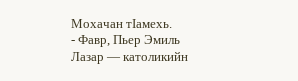Мохачан тӀамехь.
- Фавр, Пьер Эмиль Лазар — католикийн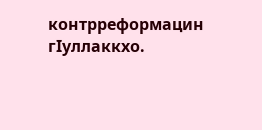контрреформацин гӀуллаккхо.